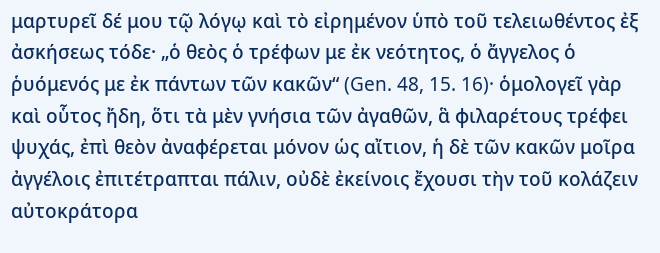μαρτυρεῖ δέ μου τῷ λόγῳ καὶ τὸ εἰρημένον ὑπὸ τοῦ τελειωθέντος ἐξ ἀσκήσεως τόδε· „ὁ θεὸς ὁ τρέφων με ἐκ νεότητος, ὁ ἄγγελος ὁ ῥυόμενός με ἐκ πάντων τῶν κακῶν“ (Gen. 48, 15. 16)· ὁμολογεῖ γὰρ καὶ οὗτος ἤδη, ὅτι τὰ μὲν γνήσια τῶν ἀγαθῶν, ἃ φιλαρέτους τρέφει ψυχάς, ἐπὶ θεὸν ἀναφέρεται μόνον ὡς αἴτιον, ἡ δὲ τῶν κακῶν μοῖρα ἀγγέλοις ἐπιτέτραπται πάλιν, οὐδὲ ἐκείνοις ἔχουσι τὴν τοῦ κολάζειν αὐτοκράτορα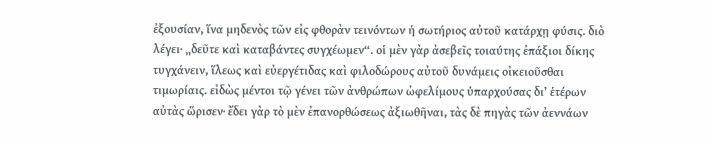ἐξουσίαν, ἵνα μηδενὸς τῶν εἰς φθορὰν τεινόντων ἡ σωτήριος αὐτοῦ κατάρχῃ φύσις. διὸ λέγει· „δεῦτε καὶ καταβάντες συγχέωμεν“. οἱ μὲν γὰρ ἀσεβεῖς τοιαύτης ἐπάξιοι δίκης τυγχάνειν, ἵλεως καὶ εὐεργέτιδας καὶ φιλοδώρους αὐτοῦ δυνάμεις οἰκειοῦσθαι τιμωρίαις. εἰδὼς μέντοι τῷ γένει τῶν ἀνθρώπων ὠφελίμους ὑπαρχούσας δι’ ἑτέρων αὐτὰς ὥρισεν· ἔδει γὰρ τὸ μὲν ἐπανορθώσεως ἀξιωθῆναι, τὰς δὲ πηγὰς τῶν ἀεννάων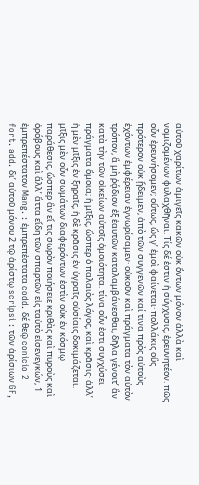αὐτοῦ χαρίτων ἀμιγεῖς κακῶν οὐκ ὄντων μόνον ἀλλὰ καὶ νομιζομένων φυλαχθῆναι. Τίς δέ ἐστιν ἡ σύγχυσις, ἐρευνητέον. πῶς οὖν ἐρευνήσομεν; οὕτως, ὥς γ’ ἐμοὶ φαίνεται· πολλάκις οὓς πρότερον οὐκ ᾔδειμεν, ἀπὸ τῶν συγγενῶν καί τινα πρὸς αὐτοὺς ἐχόντων ἐμφέρειαν ἐγνωρίσαμεν· οὐκοῦν καὶ πράγματα τὸν αὐτὸν τρόπον, ἃ μὴ ῥᾴδιον ἐξ ἑαυτῶν καταλαμβάνεσθαι, δῆλα γένοιτ’ ἂν κατὰ τὴν τῶν οἰκείων αὐτοῖς ὁμοιότητα. τίνα οὖν ἐστι συγχύσει πράγματα ὅμοια; ἡ μῖξις, ὥσπερ ὁ παλαιὸς λόγος, καὶ κρᾶσις· ἀλλ’ ἡ μὲν μῖξις ἐν ξηραῖς, ἡ δὲ κρᾶσις ἐν ὑγραῖς οὐσίαις δοκιμάζεται. μῖξις μὲν οὖν σωμάτων διαφερόντων ἐστὶν οὐκ ἐν κόσμῳ παράθεσις, ὥσπερ ἂν εἴ τις σωρὸν ποιήσειε κριθὰς καὶ πυροὺς καὶ ὀρόβους καὶ ἄλλ’ ἄττα εἴδη τῶν σπαρτῶν εἰς ταὐτὸ εἰσενεγκών, 1 ἐμπρεπέστατον Mang. : ἐμπρεπἐστατα codd. δέ θεῷ conicio 2 fort. add. δι’ αὐτοῦ μόνου 2 τῷ ἀρίστῳ scripsi : τῶν ἀρίσιων GF,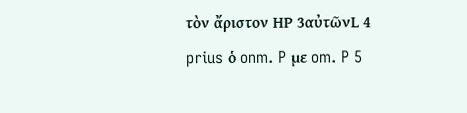τὸν ἄριστον ΗP 3αὐτῶνL 4 prius ὁ onm. P με om. P 5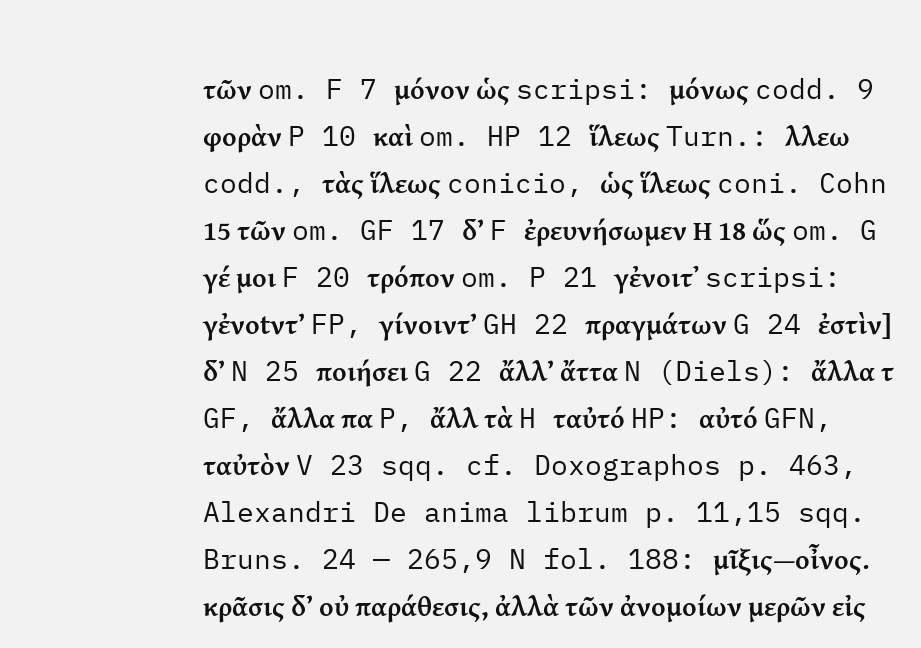τῶν om. F 7 μόνον ὡς scripsi: μόνως codd. 9 φορὰν P 10 καὶ om. HP 12 ἵλεως Turn.: λλεω codd., τὰς ἵλεως conicio, ὡς ἵλεως coni. Cohn 15 τῶν om. GF 17 δ’ F ἐρευνήσωμεν Η 18 ὥς om. G γέ μοι F 20 τρόπον om. P 21 γἐνοιτ᾿ scripsi: γἐνοtντ’ FP, γίνοιντ’ GH 22 πραγμάτων G 24 ἐστὶν] δ’ N 25 ποιήσει G 22 ἄλλ’ ἄττα N (Diels): ἄλλα τ GF, ἄλλα πα P, ἄλλ τὰ H ταὐτό HP: αὐτό GFN, ταὐτὸν V 23 sqq. cf. Doxographos p. 463, Alexandri De anima librum p. 11,15 sqq. Bruns. 24 — 265,9 N fol. 188: μῖξις—οἶνος. κρᾶσις δ’ οὐ παράθεσις, ἀλλὰ τῶν ἀνομοίων μερῶν εἰς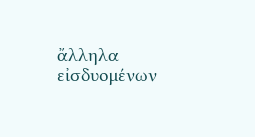ἄλληλα εἰσδυομένων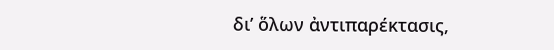δι’ ὅλων ἀντιπαρέκτασις,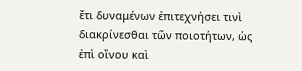ἔτι δυναμένων ἐπιτεχνήσει τινὶ διακρίνεσθαι τῶν ποιοτήτων, ὡς ἐπὶ οἴνου καὶ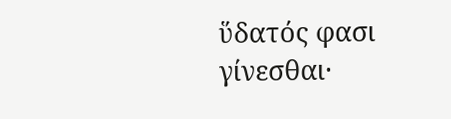ὕδατός φασι γίνεσθαι·